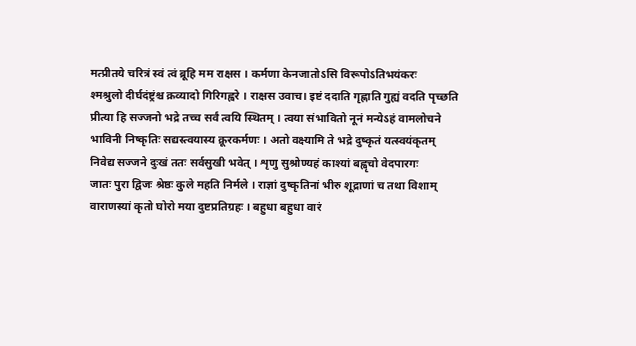मत्प्रीतये चरित्रं स्वं त्वं ब्रूहि मम राक्षस । कर्मणा केनजातोऽसि विरूपोऽतिभयंकरः
श्मश्रुलो दीर्घदंष्ट्रंश्च क्रव्यादो गिरिगह्वरे । राक्षस उवाच। इष्टं ददाति गृह्णाति गुह्यं वदति पृच्छति
प्रीत्या हि सज्जनो भद्रे तच्च सर्वं त्वयि स्थितम् । त्वया संभावितो नूनं मन्येऽहं वामलोचने
भाविनी निष्कृतिः सद्यस्त्वयास्य क्रूरकर्मणः । अतो वक्ष्यामि ते भद्रे दुष्कृतं यत्स्वयंकृतम्
निवेद्य सज्जने दुःखं ततः सर्वसुखी भवेत् । शृणु सुश्रोण्यहं काश्यां बह्वृचो वेदपारगः
जातः पुरा द्विजः श्रेष्ठः कुले महति निर्मले । राज्ञां दुष्कृतिनां भीरु शूद्राणां च तथा विशाम्
वाराणस्यां कृतो घोरो मया दुष्टप्रतिग्रहः । बहुधा बहुधा वारं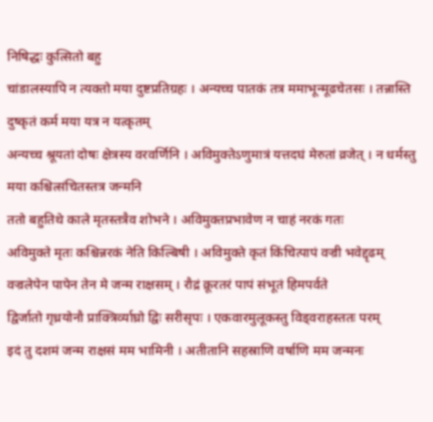निषिद्धः कुत्सितो बहु
चांडालस्यापि न त्यक्तो मया दुष्टप्रतिग्रहः । अन्यच्च पातकं तत्र ममाभून्मूढचेतसः । तन्नास्ति दुष्कृतं कर्म मया यत्र न यत्कृतम्
अन्यच्च श्रूयतां दोषः क्षेत्रस्य वरवर्णिनि । अविमुक्तेऽणुमात्रं यत्तदघं मेरुतां व्रजेत् । न धर्मस्तु मया कश्चित्संचितस्तत्र जन्मनि
ततो बहुतिथे काले मृतस्तत्रैव शोभने । अविमुक्तप्रभावेण न चाहं नरकं गतः
अविमुक्ते मृतः कश्चिन्नरकं नेति किल्बिषी । अविमुक्ते कृतं किंचित्पापं वज्री भवेद्दृढम्
वज्रलेपेन पापेन तेन मे जन्म राक्षसम् । रौद्रं क्रूरतरं पापं संभूतं हिमपर्वते
द्विर्जातो गृध्रयोनौ प्राक्त्रिर्व्याघ्रो द्विः सरीसृपः । एकवारमुलूकस्तु विड्वराहस्ततः परम्
इदं तु दशमं जन्म राक्षसं मम भामिनी । अतीतानि सहस्राणि वर्षाणि मम जन्मनः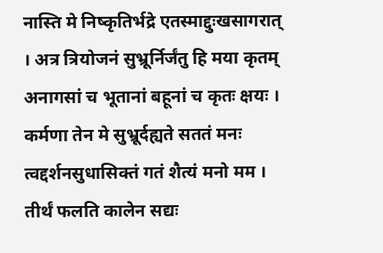नास्ति मे निष्कृतिर्भद्रे एतस्माद्दुःखसागरात् । अत्र त्रियोजनं सुभ्रूर्निर्जंतु हि मया कृतम्
अनागसां च भूतानां बहूनां च कृतः क्षयः । कर्मणा तेन मे सुभ्रूर्दह्यते सततं मनः
त्वद्दर्शनसुधासिक्तं गतं शैत्यं मनो मम । तीर्थं फलति कालेन सद्यः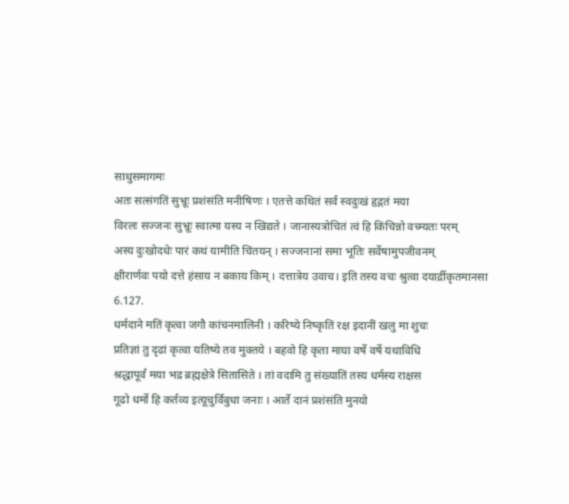साधुसमागमः
अतः सत्संगतिं सुभ्रूः प्रशंसंति मनीषिणः । एतत्ते कथितं सर्वं स्वदुःखं हृद्गतं मया
विरलः सज्जनः सुभ्रूः स्वात्मा यस्य न खिद्यते । जानास्यत्रोचितं त्वं हि किंचिन्नो वच्म्यतः परम्
अस्य दुःखोदधेः पारं कथं यामीति चिंतयन् । सज्जनानां समा भूतिः सर्वेषामुपजीवनम्
क्षीरार्णवः पयो दत्ते हंसाय न बकाय किम् । दत्तात्रेय उवाच। इति तस्य वचः श्रुत्वा दयार्द्रीकृतमानसा 6.127.
धर्मदाने मतिं कृत्वा जगौ कांचनमालिनी । करिष्ये निष्कृतिं रक्ष इदानीं खलु मा शुचः
प्रतिज्ञां तु दृढां कृत्वा यतिष्ये तव मुक्तये । बहवो हि कृता माघा वर्षे वर्षे यथाविधि
श्रद्धापूर्वं मया भद्र ब्रह्मक्षेत्रे सितासिते । तां वदामि तु संख्यातिं तस्य धर्मस्य राक्षस
गूढो धर्मो हि कर्तव्य इत्यूचुर्विबुधा जनाः । आर्ते दानं प्रशंसंति मुनयो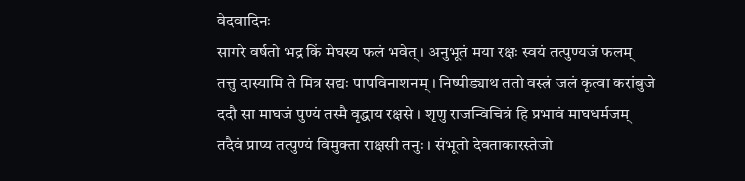वेदवादिनः
सागरे वर्षतो भद्र किं मेघस्य फलं भवेत् । अनुभूतं मया रक्षः स्वयं तत्पुण्यजं फलम्
तत्तु दास्यामि ते मित्र सद्यः पापविनाशनम् । निष्पीड्याथ ततो वस्त्रं जलं कृत्वा करांबुजे
ददौ सा माघजं पुण्यं तस्मै वृद्धाय रक्षसे । शृणु राजन्विचित्रं हि प्रभावं माघधर्मजम्
तदैवं प्राप्य तत्पुण्यं विमुक्ता राक्षसी तनुः । संभूतो देवताकारस्तेजो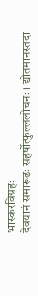भास्करविग्रहः
देवयानं समारूढः सहर्षोत्फुल्ललोचनः । द्योतमानस्तदा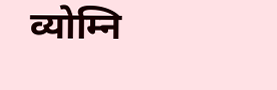व्योम्नि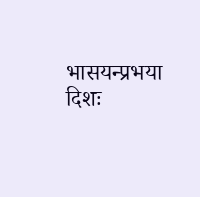भासयन्प्रभया दिशः